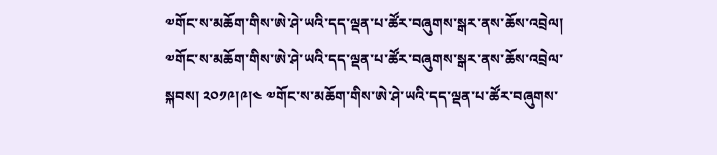༧གོང་ས་མཆོག་གིས་ཨེ་ཤེ་ཡའི་དད་ལྡན་པ་ཚོར་བཞུགས་སྒར་ནས་ཆོས་འབྲེལ།
༧གོང་ས་མཆོག་གིས་ཨེ་ཤེ་ཡའི་དད་ལྡན་པ་ཚོར་བཞུགས་སྒར་ནས་ཆོས་འབྲེལ་སྐབས། ༢༠༡༩།༩།༤ ༧གོང་ས་མཆོག་གིས་ཨེ་ཤེ་ཡའི་དད་ལྡན་པ་ཚོར་བཞུགས་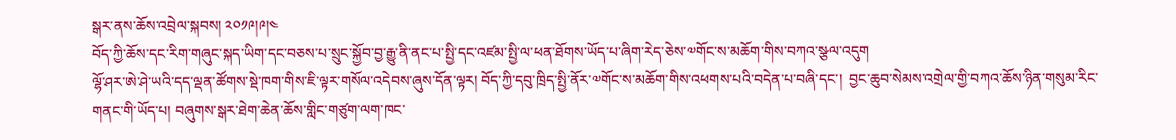སྒར་ནས་ཆོས་འབྲེལ་སྐབས། ༢༠༡༩།༩།༤
བོད་ཀྱི་ཆོས་དང་རིག་གཞུང་སྐད་ཡིག་དང་བཅས་པ་སྲུང་སྐྱོབ་བྱ་རྒྱུ་ནི་ནང་པ་སྤྱི་དང་འཛམ་སྤྱི་ལ་ཕན་ཐོགས་ཡོད་པ་ཞིག་རེད་ཅེས་༧གོང་ས་མཆོག་གིས་བཀའ་སྩལ་འདུག
ལྷོ་ཤར་ཨེ་ཤེ་ཡའི་དད་ལྡན་ཚོགས་སྡེ་ཁག་གིས་ཇི་ལྟར་གསོལ་འདེབས་ཞུས་དོན་ལྟར། བོད་ཀྱི་དབུ་ཁྲིད་སྤྱི་ནོར་༧གོང་ས་མཆོག་གིས་འཕགས་པའི་བདེན་པ་བཞི་དང་།  བྱང་ཆུབ་སེམས་འགྲེལ་གྱི་བཀའ་ཆོས་ཉིན་གསུམ་རིང་གནང་གི་ཡོད་པ། བཞུགས་སྒར་ཐེག་ཆེན་ཆོས་གླིང་གཙུག་ལག་ཁང་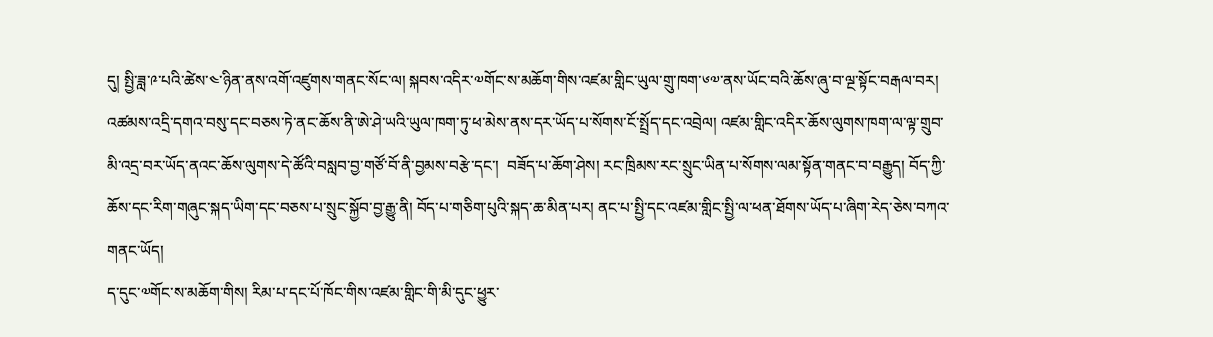དུ། སྤྱི་ཟླ་༩་པའི་ཚེས་༤་ཉིན་ནས་འགོ་འཛུགས་གནང་སོང་ལ། སྐབས་འདིར་༧གོང་ས་མཆོག་གིས་འཛམ་གླིང་ཡུལ་གྲུ་ཁག་༦༧་ནས་ཡོང་བའི་ཆོས་ཞུ་བ་ལྔ་སྟོང་བརྒལ་བར། འཚམས་འདྲི་དགའ་བསུ་དང་བཅས་ཏེ་ནང་ཆོས་ནི་ཨེ་ཤེ་ཡའི་ཡུལ་ཁག་ཏུ་ཕ་མེས་ནས་དར་ཡོད་པ་སོགས་ངོ་སྤྲོད་དང་འབྲེལ། འཛམ་གླིང་འདིར་ཆོས་ལུགས་ཁག་ལ་ལྟ་གྲུབ་མི་འདྲ་བར་ཡོད་ནའང་ཆོས་ལུགས་དེ་ཚོའི་བསླབ་བྱ་གཙོ་བོ་ནི་བྱམས་བརྩེ་དང་།  བཟོད་པ་ཆོག་ཤེས། རང་ཁྲིམས་རང་སྲུང་ཡིན་པ་སོགས་ལམ་སྟོན་གནང་བ་བརྒྱུད། བོད་ཀྱི་ཆོས་དང་རིག་གཞུང་སྐད་ཡིག་དང་བཅས་པ་སྲུང་སྐྱོབ་བྱ་རྒྱུ་ནི། བོད་པ་གཅིག་པུའི་སྐད་ཆ་མིན་པར། ནང་པ་སྤྱི་དང་འཛམ་གླིང་སྤྱི་ལ་ཕན་ཐོགས་ཡོད་པ་ཞིག་རེད་ཅེས་བཀའ་གནང་ཡོད།
ད་དུང་༧གོང་ས་མཆོག་གིས། རིམ་པ་དང་པོ་ཁོང་གིས་འཛམ་གླིང་གི་མི་དུང་ཕྱུར་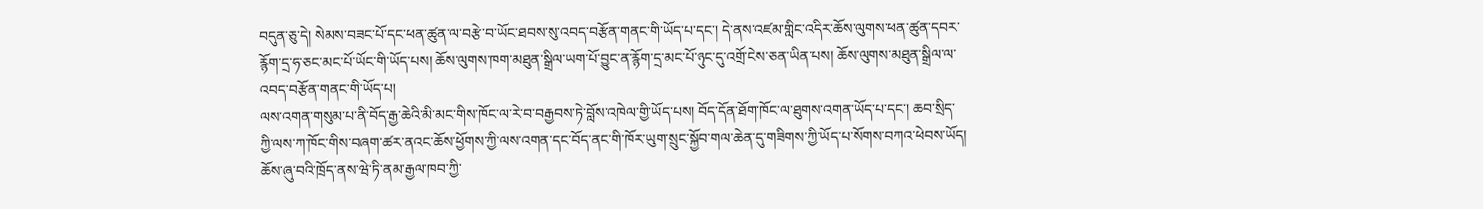བདུན་ཅུ་དེ། སེམས་བཟང་པོ་དང་ཕན་ཚུན་ལ་བརྩེ་བ་ཡོང་ཐབས་སུ་འབད་བརྩོན་གནང་གི་ཡོད་པ་དང་། དེ་ནས་འཛམ་གླིང་འདིར་ཆོས་ལུགས་ཕན་ཚུན་དབར་རྙོག་དྲ་ཧ་ཅང་མང་པོ་ཡོང་གི་ཡོད་པས། ཆོས་ལུགས་ཁག་མཐུན་སྒྲིལ་ཡག་པོ་བྱུང་ན་རྙོག་དྲ་མང་པོ་ཉུང་དུ་འགྲོ་ངེས་ཅན་ཡིན་པས། ཆོས་ལུགས་མཐུན་སྒྲིལ་ལ་འབད་བརྩོན་གནང་གི་ཡོད་པ།
ལས་འགན་གསུམ་པ་ནི་བོད་རྒྱ་ཆེའི་མི་མང་གིས་ཁོང་ལ་རེ་བ་བརྒྱབས་ཏེ་བློས་འཁེལ་གྱི་ཡོད་པས། བོད་དོན་ཐོག་ཁོང་ལ་ཐུགས་འགན་ཡོད་པ་དང་། ཆབ་སྲིད་ཀྱི་ལས་ཀ་ཁོང་གིས་བཞག་ཚར་ནའང་ཆོས་ཕྱོགས་ཀྱི་ལས་འགན་དང་བོད་ནང་གི་ཁོར་ཡུག་སྲུང་སྐྱོབ་གལ་ཆེན་དུ་གཟིགས་ཀྱི་ཡོད་པ་སོགས་བཀའ་ཕེབས་ཡོད།
ཆོས་ཞུ་བའི་ཁྲོད་ནས་ཝེ་ཏི་ནམ་རྒྱལ་ཁབ་ཀྱི་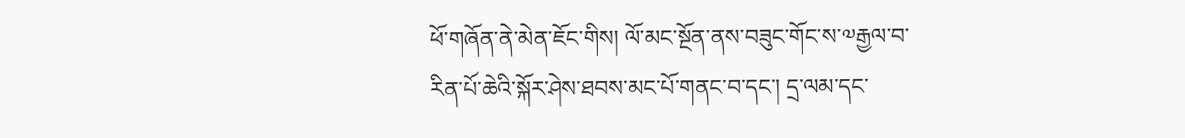ཕོ་གཞོན་ནེ་མེན་ཇོང་གིས། ལོ་མང་སྔོན་ནས་བཟུང་གོང་ས་༧རྒྱལ་བ་རིན་པོ་ཆེའི་སྐོར་ཤེས་ཐབས་མང་པོ་གནང་བ་དང་། དྲ་ལམ་དང་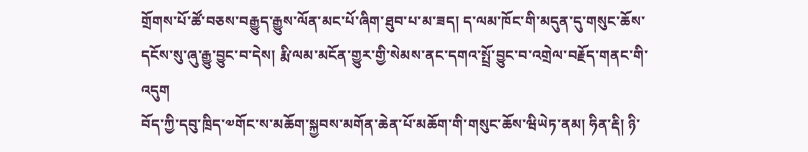གྲོགས་པོ་ཚོ་བཅས་བརྒྱུད་རྒྱུས་ལོན་མང་པོ་ཞིག་ཐུབ་པ་མ་ཟད། ད་ལམ་ཁོང་གི་མདུན་དུ་གསུང་ཆོས་དངོས་སུ་ཞུ་རྒྱུ་བྱུང་བ་དེས། རྨི་ལམ་མངོན་གྱུར་གྱི་སེམས་ནང་དགའ་སྤྲོ་བྱུང་བ་འགྲེལ་བརྗོད་གནང་གི་འདུག
བོད་ཀྱི་དབུ་ཁྲིད་༧གོང་ས་མཆོག་སྐྱབས་མགོན་ཆེན་པོ་མཆོག་གི་གསུང་ཆོས་ཝིཡེཏ་ནམ། ཧིན་རྡི། ཉི་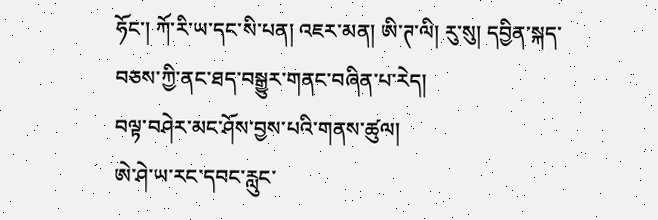ཧོང་། ཀོ་རི་ཡ་དང་སི་པན། འཇར་མན། ཨི་ཊ་ལི། རུ་སུ། དབྱིན་སྐད་བཅས་ཀྱི་ནང་ཐད་བསྒྱུར་གནང་བཞིན་པ་རེད།
བལྟ་བཤེར་མང་ཤོས་བྱས་པའི་གནས་ཚུལ།
ཨེ་ཤེ་ཡ་རང་དབང་རླུང་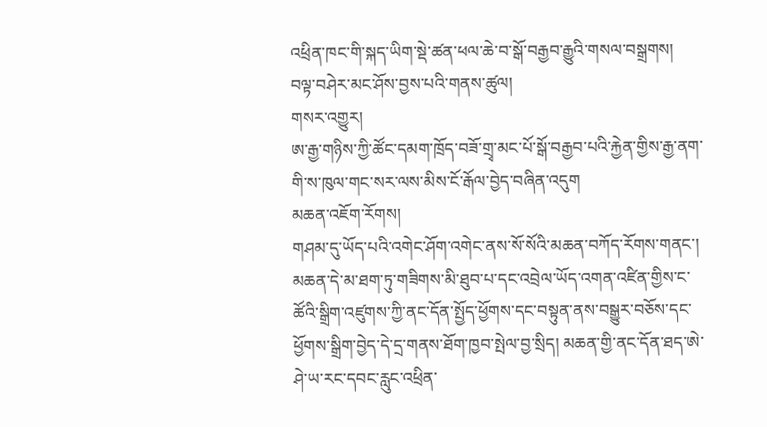འཕྲིན་ཁང་གི་སྐད་ཡིག་སྡེ་ཚན་ཕལ་ཆེ་བ་སྒོ་བརྒྱབ་རྒྱུའི་གསལ་བསྒྲགས།
བལྟ་བཤེར་མང་ཤོས་བྱས་པའི་གནས་ཚུལ།
གསར་འགྱུར།
ཨ་རྒྱ་གཉིས་ཀྱི་ཚོང་དམག་ཁྲོད་བཟོ་གྲྭ་མང་པོ་སྒོ་བརྒྱབ་པའི་རྐྱེན་གྱིས་རྒྱ་ནག་གི་ས་ཁུལ་གང་སར་ལས་མིས་ངོ་རྒོལ་བྱེད་བཞིན་འདུག
མཆན་འཇོག་རོགས།
གཤམ་དུ་ཡོད་པའི་འགེང་ཤོག་འགེང་ནས་སོ་སོའི་མཆན་བཀོད་རོགས་གནང་། མཆན་དེ་མ་ཐག་ཏུ་གཟིགས་མི་ཐུབ་པ་དང་འབྲེལ་ཡོད་འགན་འཛིན་གྱིས་ང་ཚོའི་སྒྲིག་འཛུགས་ཀྱི་ནང་དོན་སྤྱོད་ཕྱོགས་དང་བསྟུན་ནས་བསྒྱུར་བཅོས་དང་ཕྱོགས་སྒྲིག་བྱེད་དེ་དྲ་གནས་ཐོག་ཁྱབ་སྤེལ་བྱ་སྲིད། མཆན་གྱི་ནང་དོན་ཐད་ཨེ་ཤེ་ཡ་རང་དབང་རླུང་འཕྲིན་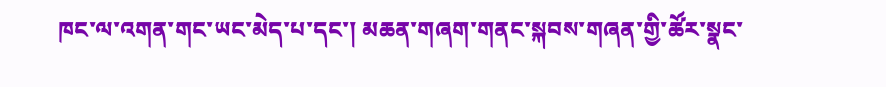ཁང་ལ་འགན་གང་ཡང་མེད་པ་དང་། མཆན་གཞག་གནང་སྐབས་གཞན་གྱི་ཚོར་སྣང་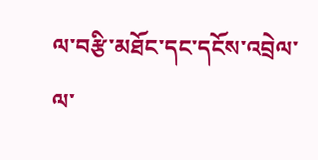ལ་བརྩི་མཐོང་དང་དངོས་འབྲེལ་ལ་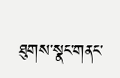ཐུགས་སྣང་གནང་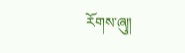རོགས་ཞུ༎